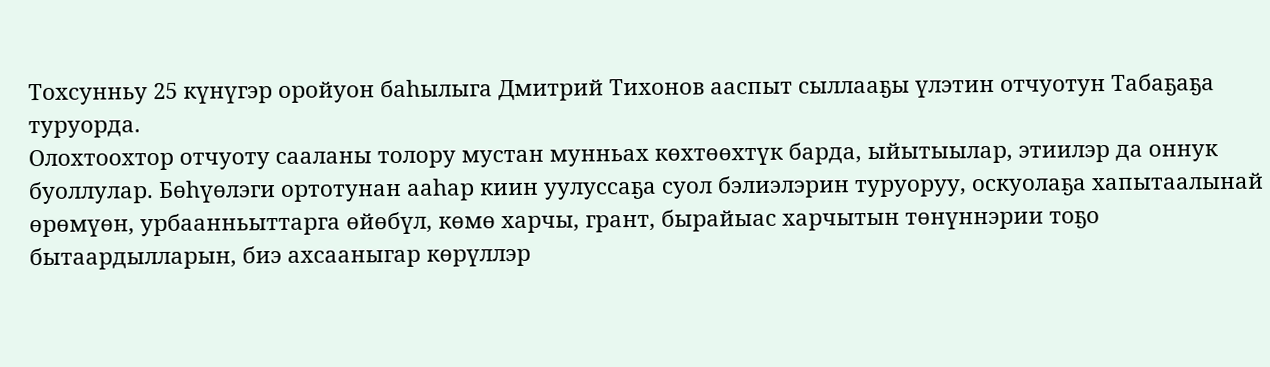Тохсунньу 25 күнүгэр оройуон баһылыга Дмитрий Тихонов ааспыт сыллааҕы үлэтин отчуотун Табаҕаҕа туруорда.
Олохтоохтор отчуоту сааланы толору мустан мунньах көхтөөхтүк барда, ыйытыылар, этиилэр да оннук буоллулар. Бөһүөлэги ортотунан ааһар киин уулуссаҕа суол бэлиэлэрин туруоруу, оскуолаҕа хапытаалынай өрөмүөн, урбаанньыттарга өйөбүл, көмө харчы, грант, бырайыас харчытын төнүннэрии тоҕо бытаардылларын, биэ ахсааныгар көрүллэр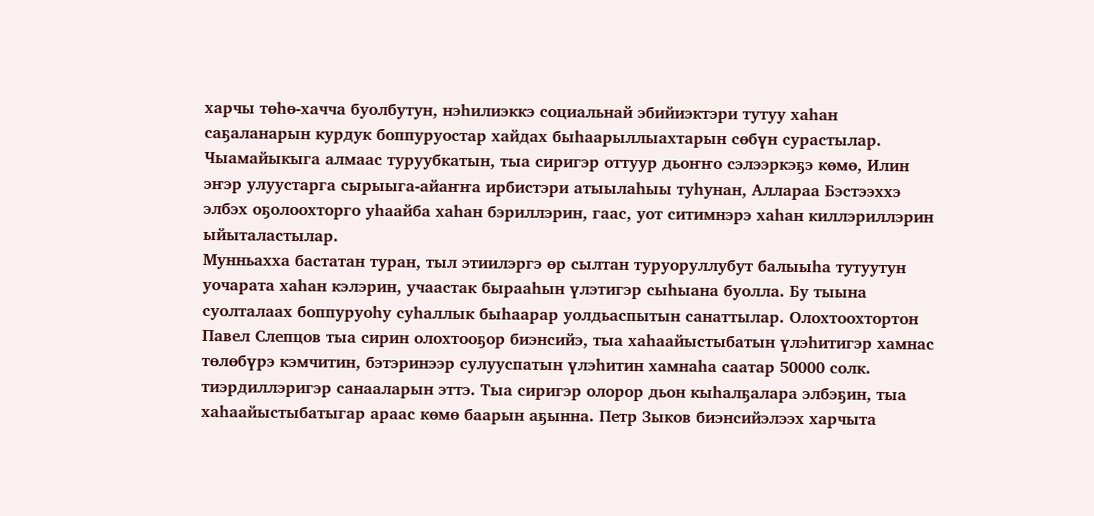харчы төһө-хачча буолбутун, нэһилиэккэ социальнай эбийиэктэри тутуу хаһан саҕаланарын курдук боппуруостар хайдах быһаарыллыахтарын сөбүн сурастылар. Чыамайыкыга алмаас туруубкатын, тыа сиригэр оттуур дьоҥҥо сэлээркэҕэ көмө, Илин эҥэр улуустарга сырыыга-айаҥҥа ирбистэри атыылаһыы туһунан, Аллараа Бэстээххэ элбэх оҕолоохторго уһаайба хаһан бэриллэрин, гаас, уот ситимнэрэ хаһан киллэриллэрин ыйыталастылар.
Мунньахха бастатан туран, тыл этиилэргэ өр сылтан туруоруллубут балыыһа тутуутун уочарата хаһан кэлэрин, учаастак бырааһын үлэтигэр сыһыана буолла. Бу тыына суолталаах боппуруоһу суһаллык быһаарар уолдьаспытын санаттылар. Олохтоохтортон Павел Слепцов тыа сирин олохтооҕор биэнсийэ, тыа хаһаайыстыбатын үлэһитигэр хамнас төлөбүрэ кэмчитин, бэтэринээр сулууспатын үлэһитин хамнаһа саатар 50000 солк. тиэрдиллэригэр санааларын эттэ. Тыа сиригэр олорор дьон кыһалҕалара элбэҕин, тыа хаһаайыстыбатыгар араас көмө баарын аҕынна. Петр Зыков биэнсийэлээх харчыта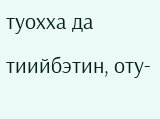туохха да тиийбэтин, оту-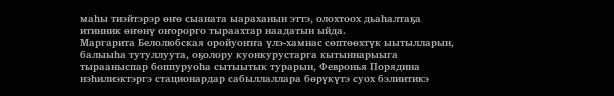маһы тиэйтэрэр өҥө сыаната ыараханын эттэ, олохтоох дьаһалтаҕа итинник өҥөнү оҥорорго тыраахтар наадатын ыйда.
Маргарита Белолюбская оройуоҥҥа үлэ-хамнас сөптөөхтүк ыытылларын, балыыһа тутуллуута, оҕолору куонкурустарга кытыннарыыга тырааныспар боппуруоһа сытыытык турарын, Февронья Порядина нэһилиэктэргэ стационардар сабыллаллара бөрүкүтэ суох бэлиитикэ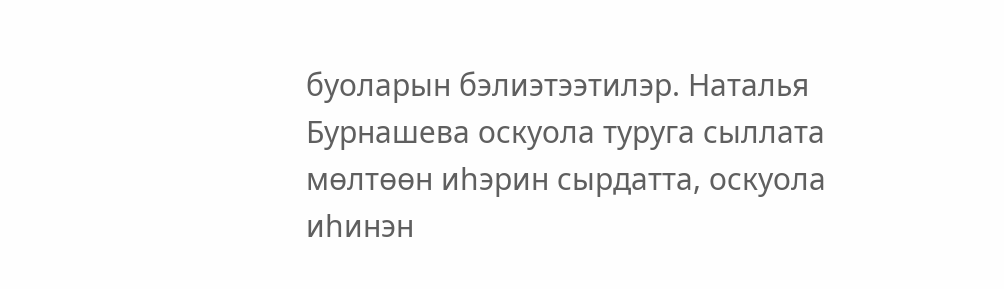буоларын бэлиэтээтилэр. Наталья Бурнашева оскуола туруга сыллата мөлтөөн иһэрин сырдатта, оскуола иһинэн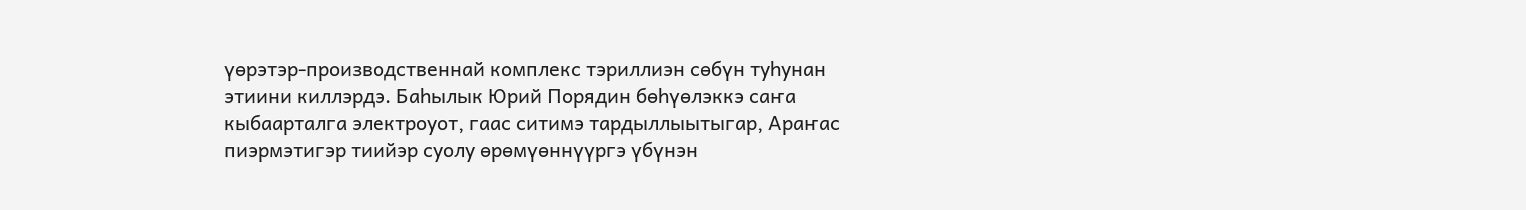үөрэтэр-производственнай комплекс тэриллиэн сөбүн туһунан этиини киллэрдэ. Баһылык Юрий Порядин бөһүөлэккэ саҥа кыбаарталга электроуот, гаас ситимэ тардыллыытыгар, Араҥас пиэрмэтигэр тиийэр суолу өрөмүөннүүргэ үбүнэн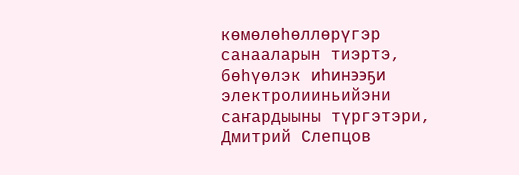көмөлөһөллөрүгэр санааларын тиэртэ, бөһүөлэк иһинээҕи электролииньийэни саҥардыыны түргэтэри, Дмитрий Слепцов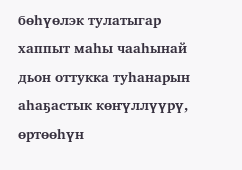бөһүөлэк тулатыгар хаппыт маһы чааһынай дьон оттукка туһанарын аһаҕастык көҥүллүүрү, өртөөһүн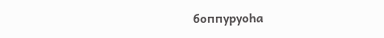боппуруоһа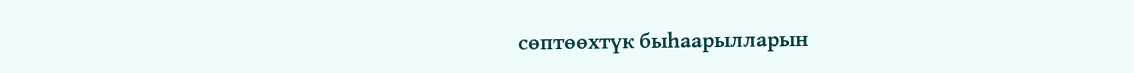сөптөөхтүк быһаарылларын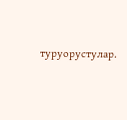туруорустулар.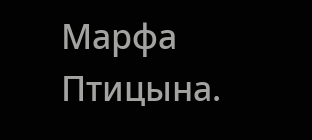Марфа Птицына.